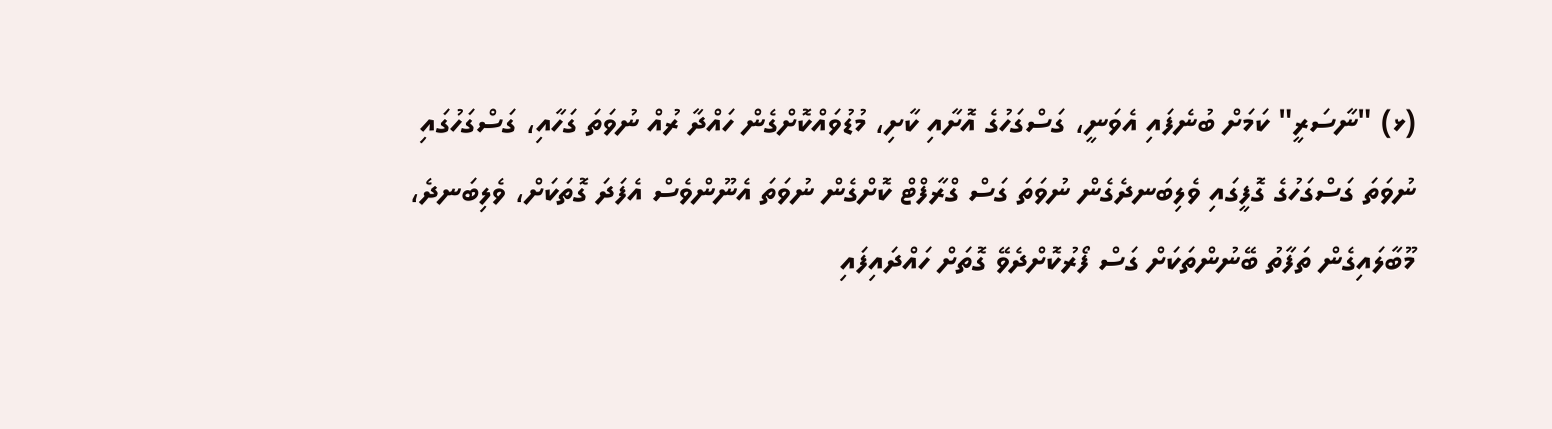(ޅ) "ނާސަރީ" ކަމަށް ބުނެފައި އެވަނީ، ގަސްގަހުގެ އޮށާއި ކާށި، މުޑުވައްކޮށްގެން ހައްދާ ރުއް ނުވަތަ ގަހާއި، ގަސްގަހުގައި ނުވަތަ ގަސްގަހުގެ ގޮފީގައި ވެލިބަނދެގެން ނުވަތަ ގަސް ގްރާފްޓް ކޮށްގެން ނުވަތަ އެނޫންވެސް އެފަދަ ގޮތަކަށް، ވެލިބަނދެ، މޫބާލައިގެން ތަފާތު ބޭނުންތަކަށް ގަސް ފޯރުކޮށްދެވޭ ގޮތަށް ހައްދައިފައި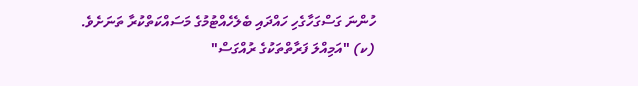ހުންނަ ގަސްގަހާގެހި ހައްދައި ބެލެހެއްޓުމުގެ މަސައްކަތްކުރާ ތަނަށެވެ.
(ކ) "އަމިއްލަ ފަރާތްތަކުގެ ރުއްގަސް"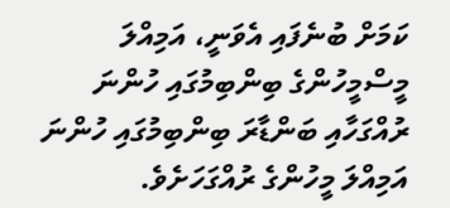ކަމަށް ބުނެފައި އެވަނީ، އަމިއްލަ މީސްމީހުންގެ ބިންބިމުގައި ހުންނަ ރުއްގަހާއި ބަންޑާރަ ބިންބިމުގައި ހުންނަ އަމިއްލަ މީހުންގެ ރުއްގަހަށެވެ.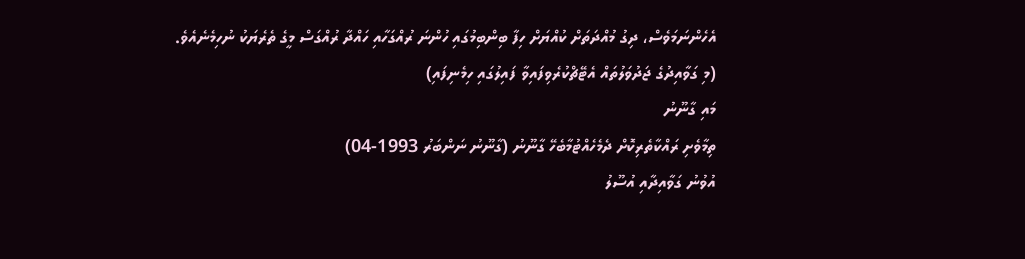އެހެންނަމަވެސް، ދިގު މުއްދަތަށް ކުއްޔަށް ހިފާ ބިންބިމުގައި ހުންނަ ރުއްގަހާއި ހައްދާ ރުއްގަސް މީގެ ތެރެޔަކު ނުހިމެނެއެވެ.
(މި ގަވާއިދުގެ ޖަދުވަލުތައް އެޓޭޗްކުރެވިފައިވާ ފައިލުގައި ހިމެނިފައި)
މައި ގާނޫނު
ތިމާވެށި ރައްކާތެރިކޮށް ދެމެހެއްޓުމާބެހޭ ގާނޫނު (ގާނޫނު ނަންބަރު 1993-04)
އުވުނު ގަވާއިދާއި އުސޫލު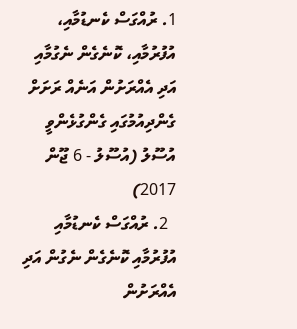1. ރުއްގަސް ކެނޑުމާއި، އުފުރުމާއި، ކޮނެގެން ނެގުމާއި އަދި އެއްރަށުން އަނެއް ރަށަށް ގެންދިއުމުގައި ގެންގުޅެންވީ އުސޫލު (އުސޫލު - 6 ޖޫން 2017)
  2. ރުއްގަސް ކެނޑުމާއި އުފުރުމާއި ކޮނެގެން ނެގުން އަދި އެއްރަށުން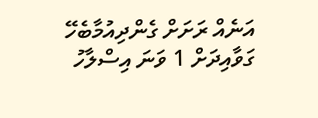އަނެއް ރަށަށް ގެންދިއުމާބެހޭ ގަވާއިދަށް 1 ވަނަ އިސްލާހު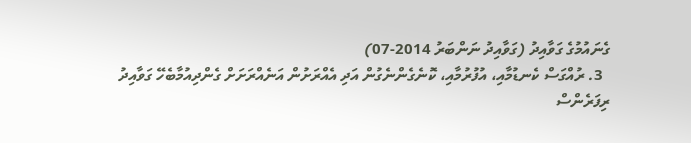ގެނައުމުގެ ގަވާއިދު (ގަވާއިދު ނަންބަރު 2014-07)
  3. ރުއްގަސް ކެނޑުމާއި، އުފުރުމާއި، ކޮނެގެންނެގުން އަދި އެއްރަށުން އަނެއްރަށަށް ގެންދިއުމާބެހޭ ގަވާއިދު
ރިފަރެންސް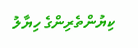ކިޔުންތެރިންގެ ހިޔާލު